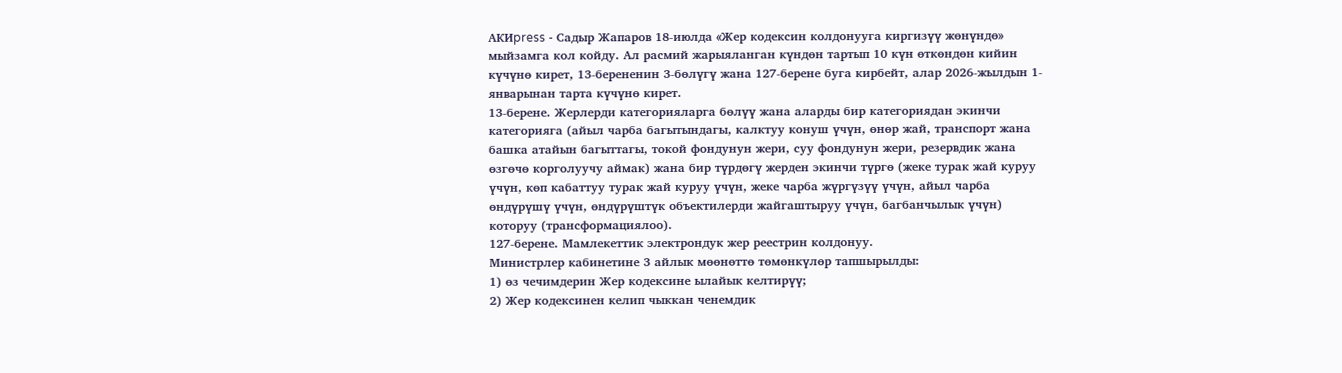АКИpress - Садыр Жапаров 18-июлда «Жер кодексин колдонууга киргизүү жөнүндө» мыйзамга кол койду. Ал расмий жарыяланган күндөн тартып 10 күн өткөндөн кийин күчүнө кирет, 13-берененин 3-бөлүгү жана 127-берене буга кирбейт, алар 2026-жылдын 1-январынан тарта күчүнө кирет.
13-берене. Жерлерди категорияларга бөлүү жана аларды бир категориядан экинчи категорияга (айыл чарба багытындагы, калктуу конуш үчүн, өнөр жай, транспорт жана башка атайын багыттагы, токой фондунун жери, суу фондунун жери, резервдик жана өзгөчө корголуучу аймак) жана бир түрдөгү жерден экинчи түргө (жеке турак жай куруу үчүн, көп кабаттуу турак жай куруу үчүн, жеке чарба жүргүзүү үчүн, айыл чарба өндүрүшү үчүн, өндүрүштүк объектилерди жайгаштыруу үчүн, багбанчылык үчүн) которуу (трансформациялоо).
127-берене. Мамлекеттик электрондук жер реестрин колдонуу.
Министрлер кабинетине 3 айлык мөөнөттө төмөнкүлөр тапшырылды:
1) өз чечимдерин Жер кодексине ылайык келтирүү;
2) Жер кодексинен келип чыккан ченемдик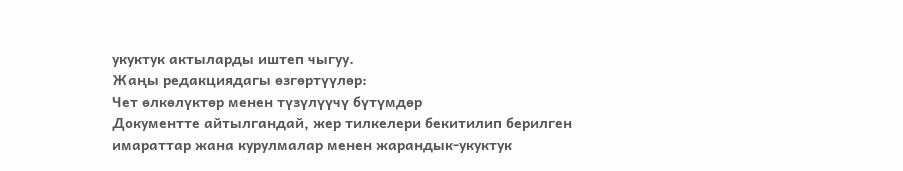укуктук актыларды иштеп чыгуу.
Жаңы редакциядагы өзгөртүүлөр:
Чет өлкөлүктөр менен түзүлүүчү бүтүмдөр
Документте айтылгандай, жер тилкелери бекитилип берилген имараттар жана курулмалар менен жарандык-укуктук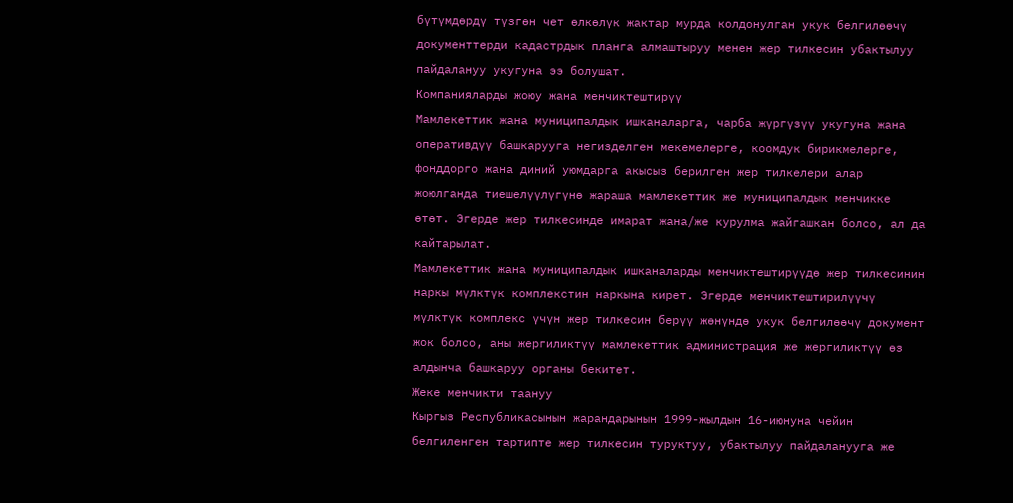бүтүмдөрдү түзгөн чет өлкөлүк жактар мурда колдонулган укук белгилөөчү документтерди кадастрдык планга алмаштыруу менен жер тилкесин убактылуу пайдалануу укугуна ээ болушат.
Компанияларды жоюу жана менчиктештирүү
Мамлекеттик жана муниципалдык ишканаларга, чарба жүргүзүү укугуна жана оперативдүү башкарууга негизделген мекемелерге, коомдук бирикмелерге, фонддорго жана диний уюмдарга акысыз берилген жер тилкелери алар жоюлганда тиешелүүлүгүнө жараша мамлекеттик же муниципалдык менчикке өтөт. Эгерде жер тилкесинде имарат жана/же курулма жайгашкан болсо, ал да кайтарылат.
Мамлекеттик жана муниципалдык ишканаларды менчиктештирүүдө жер тилкесинин наркы мүлктүк комплекстин наркына кирет. Эгерде менчиктештирилүүчү мүлктүк комплекс үчүн жер тилкесин берүү жөнүндө укук белгилөөчү документ жок болсо, аны жергиликтүү мамлекеттик администрация же жергиликтүү өз алдынча башкаруу органы бекитет.
Жеке менчикти таануу
Кыргыз Республикасынын жарандарынын 1999-жылдын 16-июнуна чейин белгиленген тартипте жер тилкесин туруктуу, убактылуу пайдаланууга же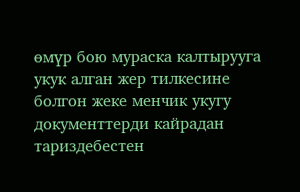өмүр бою мураска калтырууга укук алган жер тилкесине болгон жеке менчик укугу документтерди кайрадан тариздебестен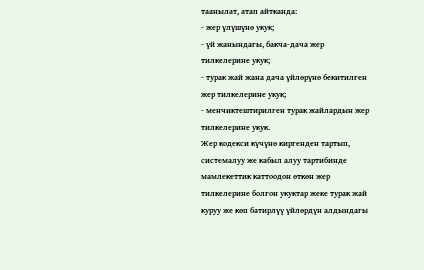таанылат, атап айтканда:
- жер үлүшүнө укук;
- үй жанындагы, бакча-дача жер тилкелерине укук;
- турак жай жана дача үйлөрүнө бекитилген жер тилкелерине укук;
- менчиктештирилген турак жайлардын жер тилкелерине укук.
Жер кодекси күчүнө киргенден тартып, системалуу же кабыл алуу тартибинде мамлекеттик каттоодон өткөн жер тилкелерине болгон укуктар жеке турак жай куруу же көп батирлүү үйлөрдүн алдындагы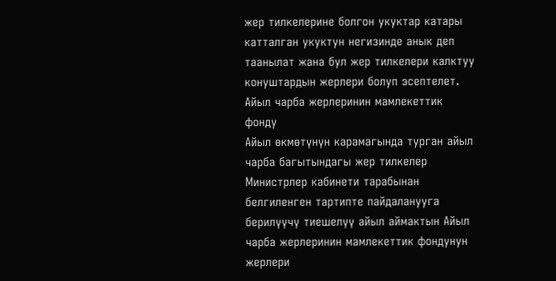жер тилкелерине болгон укуктар катары катталган укуктун негизинде анык деп таанылат жана бул жер тилкелери калктуу конуштардын жерлери болуп эсептелет.
Айыл чарба жерлеринин мамлекеттик фонду
Айыл өкмөтүнүн карамагында турган айыл чарба багытындагы жер тилкелер Министрлер кабинети тарабынан белгиленген тартипте пайдаланууга берилүүчү тиешелүү айыл аймактын Айыл чарба жерлеринин мамлекеттик фондунун жерлери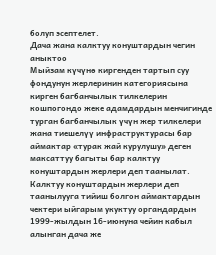болуп эсептелет.
Дача жана калктуу конуштардын чегин аныктоо
Мыйзам күчүнө киргенден тартып суу фондунун жерлеринин категориясына кирген багбанчылык тилкелерин кошпогондо жеке адамдардын менчигинде турган багбанчылык үчүн жер тилкелери жана тиешелүү инфраструктурасы бар аймактар «турак жай курулушу» деген максаттуу багыты бар калктуу конуштардын жерлери деп таанылат.
Калктуу конуштардын жерлери деп таанылууга тийиш болгон аймактардын чектери ыйгарым укуктуу органдардын 1999-жылдын 16-июнуна чейин кабыл алынган дача же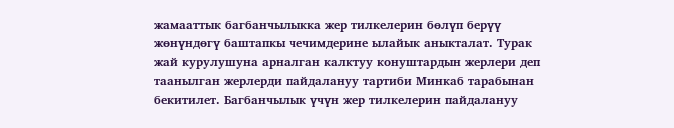жамааттык багбанчылыкка жер тилкелерин бөлүп берүү жөнүндөгү баштапкы чечимдерине ылайык аныкталат. Турак жай курулушуна арналган калктуу конуштардын жерлери деп таанылган жерлерди пайдалануу тартиби Минкаб тарабынан бекитилет. Багбанчылык үчүн жер тилкелерин пайдалануу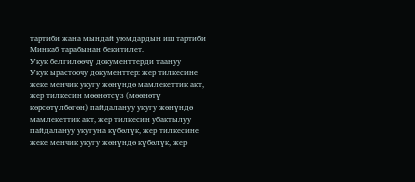тартиби жана мындай уюмдардын иш тартиби Минкаб тарабынан бекитилет.
Укук белгилөөчү документтерди таануу
Укук ырастоочу документтер: жер тилкесине жеке менчик укугу жөнүндө мамлекеттик акт, жер тилкесин мөөнөтсүз (мөөнөтү көрсөтүлбөгөн) пайдалануу укугу жөнүндө мамлекеттик акт, жер тилкесин убактылуу пайдалануу укугуна күбөлүк, жер тилкесине жеке менчик укугу жөнүндө күбөлүк, жер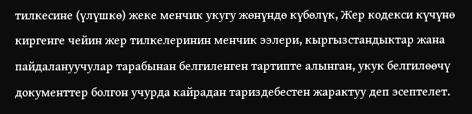тилкесине (үлүшкө) жеке менчик укугу жөнүндө күбөлүк, Жер кодекси күчүнө киргенге чейин жер тилкелеринин менчик ээлери, кыргызстандыктар жана пайдалануучулар тарабынан белгиленген тартипте алынган, укук белгилөөчү документтер болгон учурда кайрадан тариздебестен жарактуу деп эсептелет.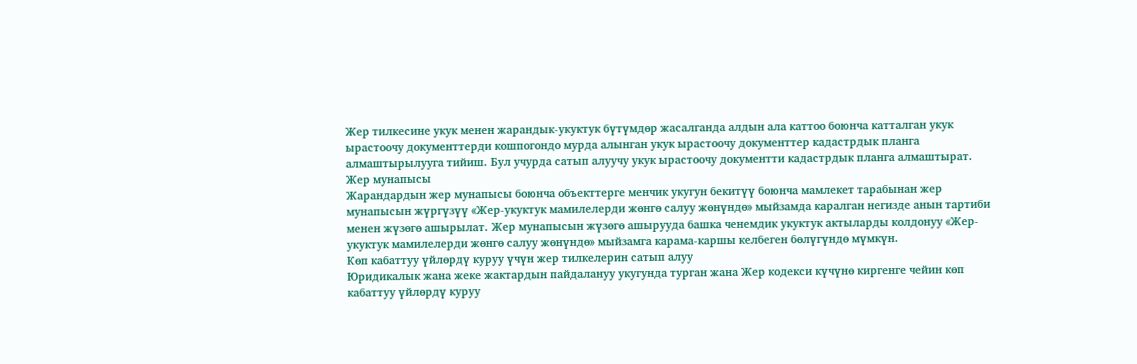Жер тилкесине укук менен жарандык-укуктук бүтүмдөр жасалганда алдын ала каттоо боюнча катталган укук ырастоочу документтерди кошпогондо мурда алынган укук ырастоочу документтер кадастрдык планга алмаштырылууга тийиш. Бул учурда сатып алуучу укук ырастоочу документти кадастрдык планга алмаштырат.
Жер мунапысы
Жарандардын жер мунапысы боюнча объекттерге менчик укугун бекитүү боюнча мамлекет тарабынан жер мунапысын жүргүзүү «Жер-укуктук мамилелерди жөнгө салуу жөнүндө» мыйзамда каралган негизде анын тартиби менен жүзөгө ашырылат. Жер мунапысын жүзөгө ашырууда башка ченемдик укуктук актыларды колдонуу «Жер-укуктук мамилелерди жөнгө салуу жөнүндө» мыйзамга карама-каршы келбеген бөлүгүндө мүмкүн.
Көп кабаттуу үйлөрдү куруу үчүн жер тилкелерин сатып алуу
Юридикалык жана жеке жактардын пайдалануу укугунда турган жана Жер кодекси күчүнө киргенге чейин көп кабаттуу үйлөрдү куруу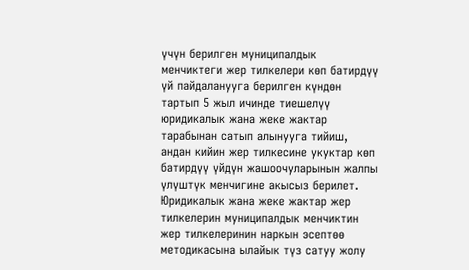үчүн берилген муниципалдык менчиктеги жер тилкелери көп батирдүү үй пайдаланууга берилген күндөн тартып 5 жыл ичинде тиешелүү юридикалык жана жеке жактар тарабынан сатып алынууга тийиш, андан кийин жер тилкесине укуктар көп батирдүү үйдүн жашоочуларынын жалпы үлүштүк менчигине акысыз берилет.
Юридикалык жана жеке жактар жер тилкелерин муниципалдык менчиктин жер тилкелеринин наркын эсептөө методикасына ылайык түз сатуу жолу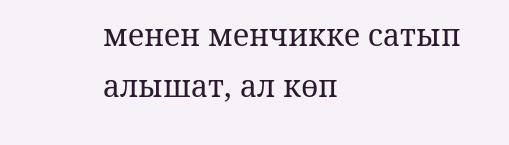менен менчикке сатып алышат, ал көп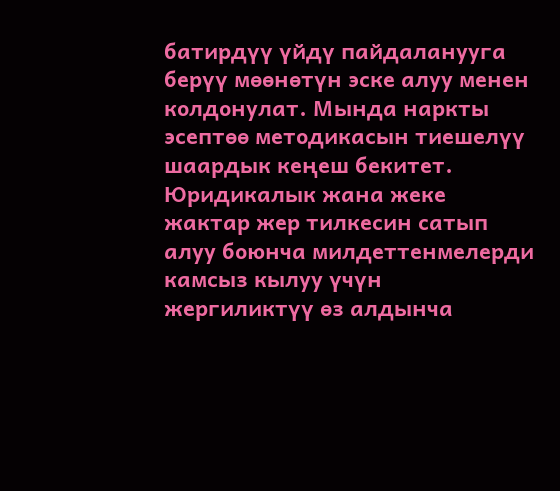батирдүү үйдү пайдаланууга берүү мөөнөтүн эске алуу менен колдонулат. Мында наркты эсептөө методикасын тиешелүү шаардык кеңеш бекитет.
Юридикалык жана жеке жактар жер тилкесин сатып алуу боюнча милдеттенмелерди камсыз кылуу үчүн жергиликтүү өз алдынча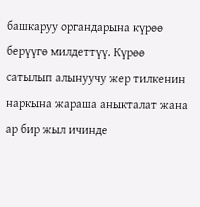башкаруу органдарына күрөө берүүгө милдеттүү. Күрөө сатылып алынуучу жер тилкенин наркына жараша аныкталат жана ар бир жыл ичинде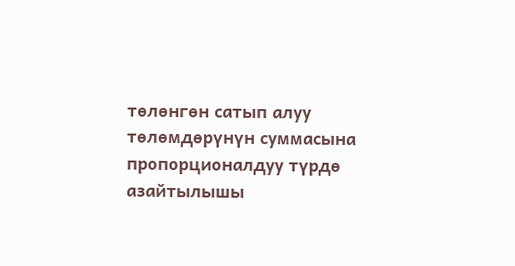төлөнгөн сатып алуу төлөмдөрүнүн суммасына пропорционалдуу түрдө азайтылышы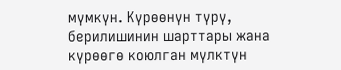мүмкүн. Күрөөнүн түрү, берилишинин шарттары жана күрөөгө коюлган мүлктүн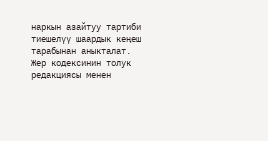наркын азайтуу тартиби тиешелүү шаардык кеңеш тарабынан аныкталат.
Жер кодексинин толук редакциясы менен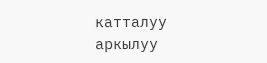катталуу аркылуу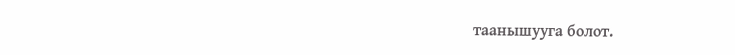таанышууга болот.